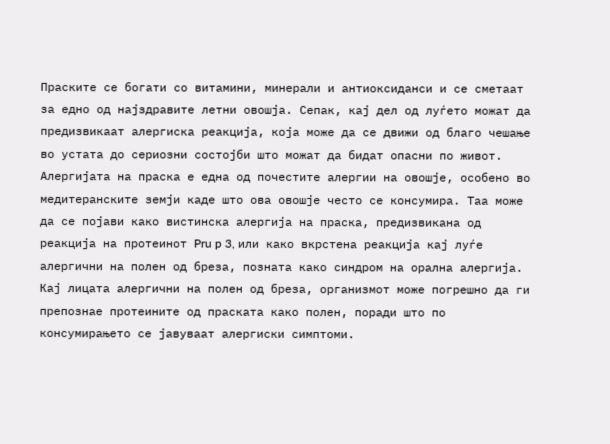Праските се богати со витамини, минерали и антиоксиданси и се сметаат за едно од најздравите летни овошја. Сепак, кај дел од луѓето можат да предизвикаат алергиска реакција, која може да се движи од благо чешање во устата до сериозни состојби што можат да бидат опасни по живот.
Алергијата на праска е една од почестите алергии на овошје, особено во медитеранските земји каде што ова овошје често се консумира. Таа може да се појави како вистинска алергија на праска, предизвикана од реакција на протеинот Pru p 3, или како вкрстена реакција кај луѓе алергични на полен од бреза, позната како синдром на орална алергија.
Кај лицата алергични на полен од бреза, организмот може погрешно да ги препознае протеините од праската како полен, поради што по консумирањето се јавуваат алергиски симптоми.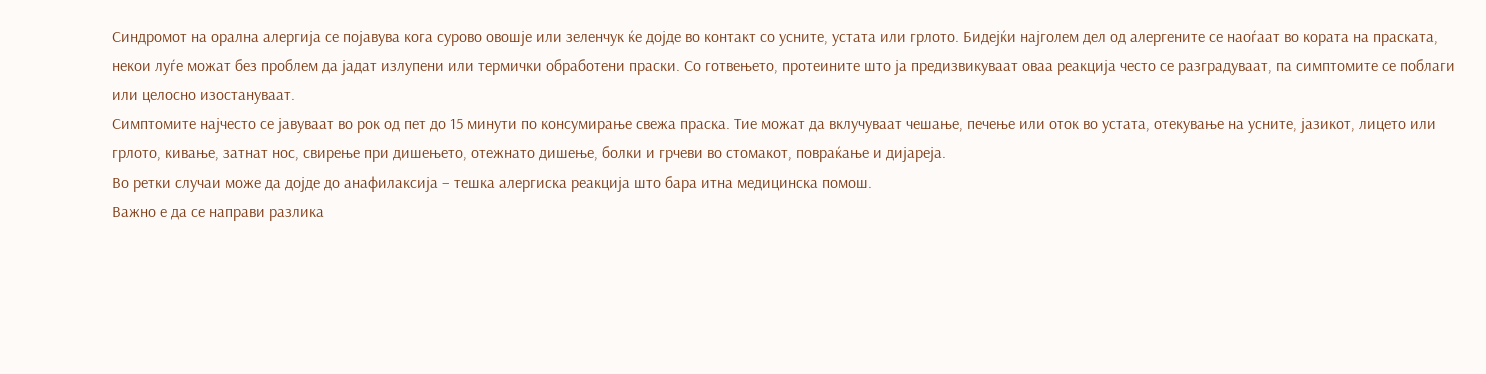Синдромот на орална алергија се појавува кога сурово овошје или зеленчук ќе дојде во контакт со усните, устата или грлото. Бидејќи најголем дел од алергените се наоѓаат во кората на праската, некои луѓе можат без проблем да јадат излупени или термички обработени праски. Со готвењето, протеините што ја предизвикуваат оваа реакција често се разградуваат, па симптомите се поблаги или целосно изостануваат.
Симптомите најчесто се јавуваат во рок од пет до 15 минути по консумирање свежа праска. Тие можат да вклучуваат чешање, печење или оток во устата, отекување на усните, јазикот, лицето или грлото, кивање, затнат нос, свирење при дишењето, отежнато дишење, болки и грчеви во стомакот, повраќање и дијареја.
Во ретки случаи може да дојде до анафилаксија – тешка алергиска реакција што бара итна медицинска помош.
Важно е да се направи разлика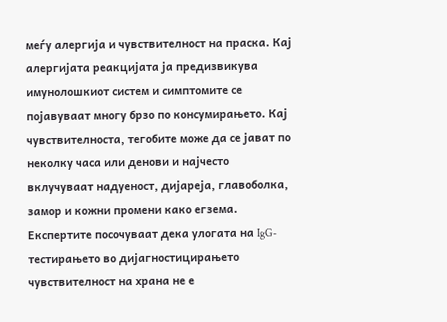меѓу алергија и чувствителност на праска. Кај алергијата реакцијата ја предизвикува имунолошкиот систем и симптомите се појавуваат многу брзо по консумирањето. Кај чувствителноста, тегобите може да се јават по неколку часа или денови и најчесто вклучуваат надуеност, дијареја, главоболка, замор и кожни промени како егзема.
Експертите посочуваат дека улогата на IgG-тестирањето во дијагностицирањето чувствителност на храна не е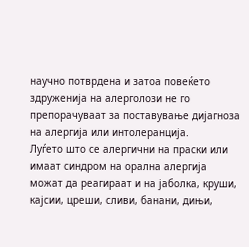научно потврдена и затоа повеќето здруженија на алерголози не го препорачуваат за поставување дијагноза на алергија или интолеранција.
Луѓето што се алергични на праски или имаат синдром на орална алергија можат да реагираат и на јаболка, круши, кајсии, цреши, сливи, банани, дињи,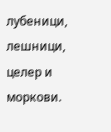лубеници, лешници, целер и моркови.